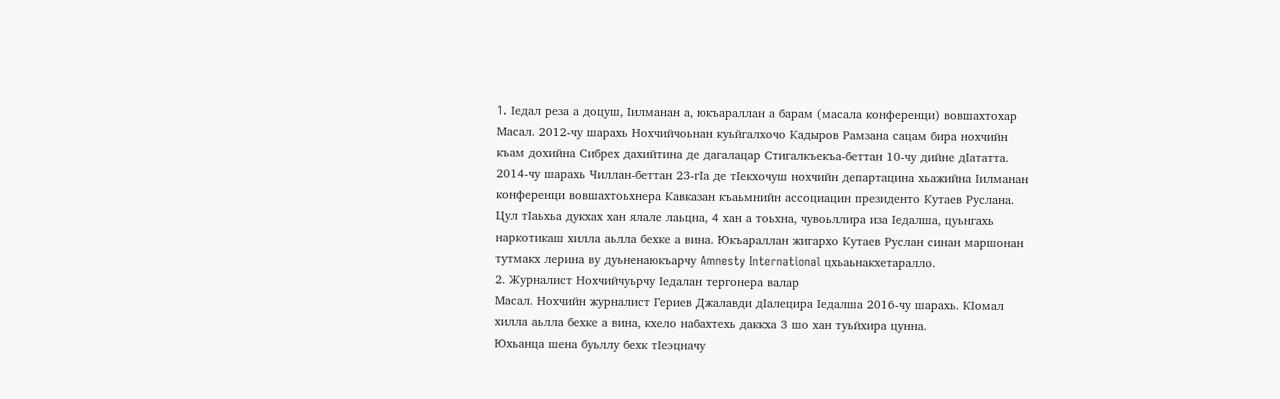1. Iедал реза а доцуш, Iилманан а, юкъараллан а барам (масала конференци) вовшахтохар
Масал. 2012-чу шарахь Нохчийчоьнан куьйгалхочо Кадыров Рамзана сацам бира нохчийн къам дохийна Сибрех дахийтина де дагалацар Стигалкъекъа-беттан 10-чу дийне дIататта.
2014-чу шарахь Чиллан-беттан 23-гIа де тIекхочуш нохчийн департацина хьажийна Iилманан конференци вовшахтоьхнера Кавказан къаьмнийн ассоциацин президенто Кутаев Руслана. Цул тIаьхьа дукхах хан ялале лаьцна, 4 хан а тоьхна, чувоьллира иза Iедалша, цуьнгахь наркотикаш хилла аьлла бехке а вина. Юкъараллан жигархо Кутаев Руслан синан маршонан тутмакх лерина ву дуьненаюкъарчу Amnesty International цхьаьнакхетаралло.
2. Журналист Нохчийчуьрчу Iедалан тергонера валар
Масал. Нохчийн журналист Гериев Джалавди дIалецира Iедалша 2016-чу шарахь. КIомал хилла аьлла бехке а вина, кхело набахтехь даккха 3 шо хан туьйхира цунна.
Юхьанца шена буьллу бехк тIеэцначу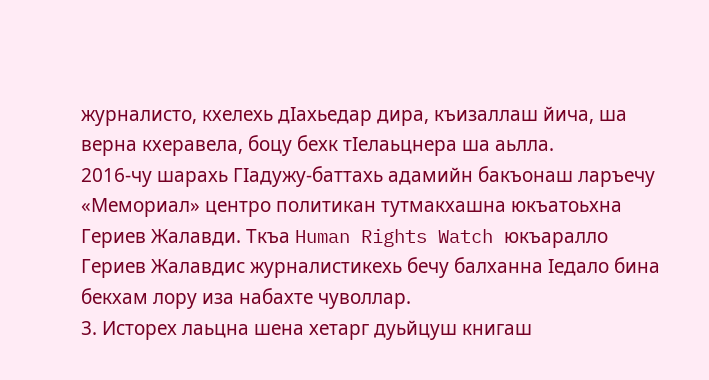журналисто, кхелехь дIахьедар дира, къизаллаш йича, ша верна кхеравела, боцу бехк тIелаьцнера ша аьлла.
2016-чу шарахь ГIадужу-баттахь адамийн бакъонаш ларъечу «Мемориал» центро политикан тутмакхашна юкъатоьхна Гериев Жалавди. Ткъа Human Rights Watch юкъаралло Гериев Жалавдис журналистикехь бечу балханна Iедало бина бекхам лору иза набахте чуволлар.
3. Исторех лаьцна шена хетарг дуьйцуш книгаш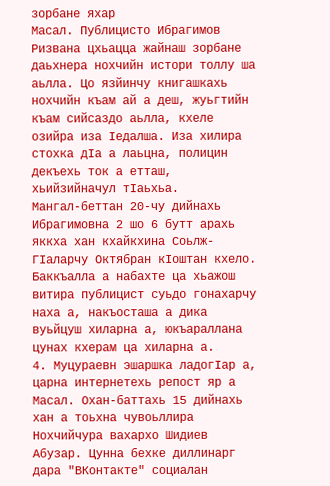зорбане яхар
Масал. Публицисто Ибрагимов Ризвана цхьацца жайнаш зорбане даьхнера нохчийн истори толлу ша аьлла. Цо язйинчу книгашкахь нохчийн къам ай а деш, жуьгтийн къам сийсаздо аьлла, кхеле озийра иза Iедалша. Иза хилира стохка дIа а лаьцна, полицин декъехь ток а етташ, хьийзийначул тIаьхьа.
Мангал-беттан 20-чу дийнахь Ибрагимовна 2 шо 6 бутт арахь яккха хан кхайкхина Соьлж-ГIаларчу Октябран кIоштан кхело.
Баккъалла а набахте ца хьажош витира публицист суьдо гонахарчу наха а, накъосташа а дика вуьйцуш хиларна а, юкъараллана цунах кхерам ца хиларна а.
4. Муцураевн эшаршка ладогIар а, царна интернетехь репост яр а
Масал. Охан-баттахь 15 дийнахь хан а тоьхна чувоьллира Нохчийчура вахархо Шидиев Абузар. Цунна бехке диллинарг дара "ВКонтакте" социалан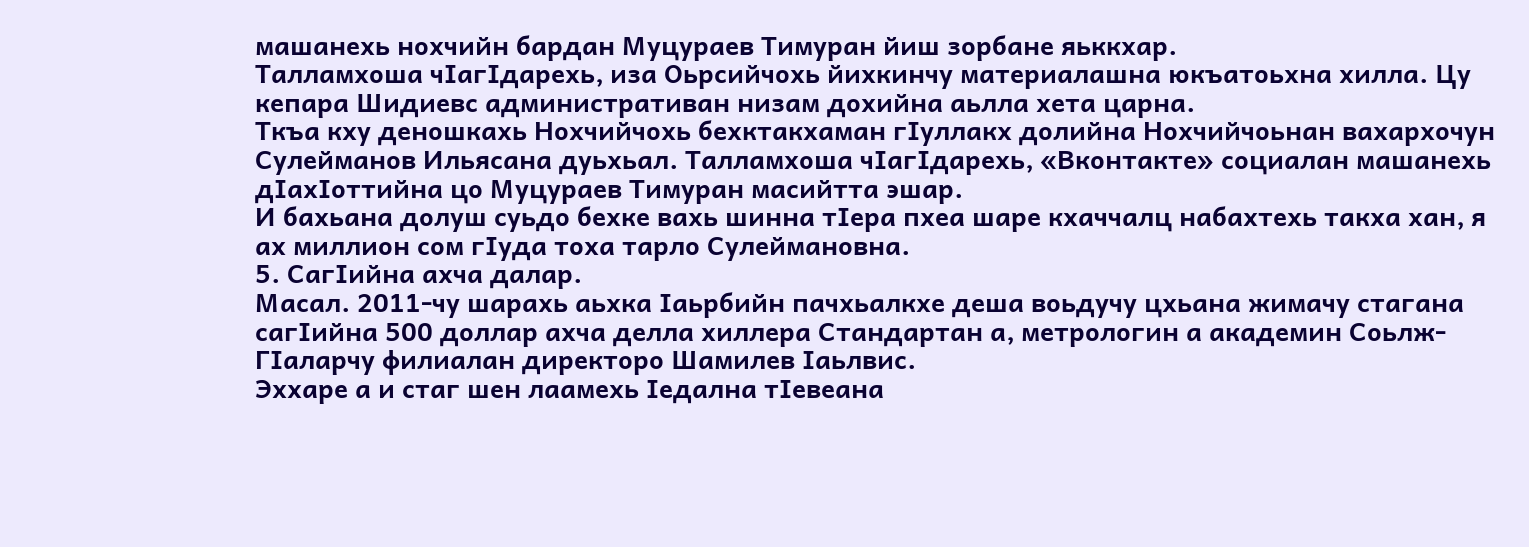машанехь нохчийн бардан Муцураев Тимуран йиш зорбане яьккхар.
Талламхоша чIагIдарехь, иза Оьрсийчохь йихкинчу материалашна юкъатоьхна хилла. Цу кепара Шидиевс административан низам дохийна аьлла хета царна.
Ткъа кху деношкахь Нохчийчохь бехктакхаман гIуллакх долийна Нохчийчоьнан вахархочун Сулейманов Ильясана дуьхьал. Талламхоша чIагIдарехь, «Вконтакте» социалан машанехь дIахIоттийна цо Муцураев Тимуран масийтта эшар.
И бахьана долуш суьдо бехке вахь шинна тIера пхеа шаре кхаччалц набахтехь такха хан, я ах миллион сом гIуда тоха тарло Сулеймановна.
5. СагIийна ахча далар.
Масал. 2011-чу шарахь аьхка Iаьрбийн пачхьалкхе деша воьдучу цхьана жимачу стагана сагIийна 500 доллар ахча делла хиллера Стандартан а, метрологин а академин Соьлж-ГIаларчу филиалан директоро Шамилев Iаьлвис.
Эххаре а и стаг шен лаамехь Iедална тIевеана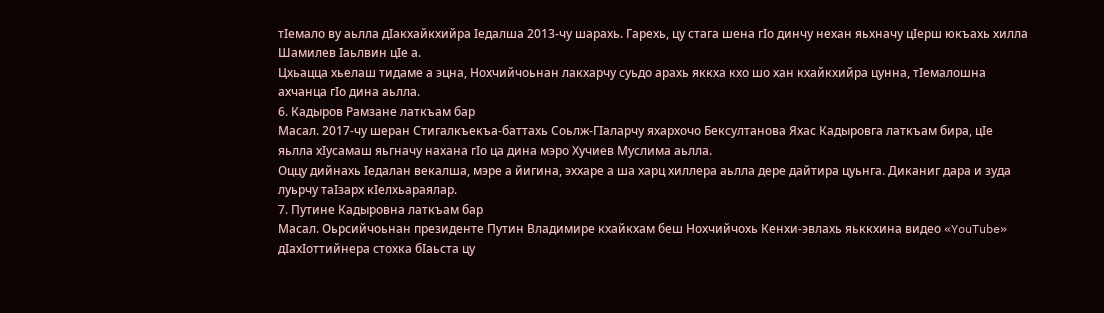тIемало ву аьлла дIакхайкхийра Iедалша 2013-чу шарахь. Гарехь, цу стага шена гIо динчу нехан яьхначу цIерш юкъахь хилла Шамилев Iаьлвин цIе а.
Цхьацца хьелаш тидаме а эцна, Нохчийчоьнан лакхарчу суьдо арахь яккха кхо шо хан кхайкхийра цунна, тIемалошна ахчанца гIо дина аьлла.
6. Кадыров Рамзане латкъам бар
Масал. 2017-чу шеран Стигалкъекъа-баттахь Соьлж-ГIаларчу яхархочо Бексултанова Яхас Кадыровга латкъам бира, цIе яьлла хIусамаш яьгначу нахана гIо ца дина мэро Хучиев Муслима аьлла.
Оццу дийнахь Iедалан векалша, мэре а йигина, эххаре а ша харц хиллера аьлла дере дайтира цуьнга. Диканиг дара и зуда луьрчу таIзарх кIелхьараялар.
7. Путине Кадыровна латкъам бар
Масал. Оьрсийчоьнан президенте Путин Владимире кхайкхам беш Нохчийчохь Кенхи-эвлахь яьккхина видео «YouTube» дIахIоттийнера стохка бIаьста цу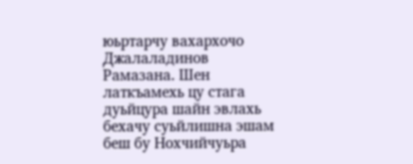юьртарчу вахархочо Джалаладинов Рамазана. Шен латкъамехь цу стага дуьйцура шайн эвлахь бехачу суьйлишна эшам беш бу Нохчийчуьра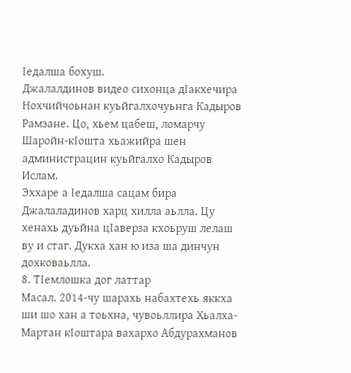Iедалша бохуш.
Джалалдинов видео сихонца дIакхечира Нохчийчоьнан куьйгалхочуьнга Кадыров Рамзане. Цо, хьем цабеш, ломарчу Шаройн-кIошта хьажийра шен администрацин куьйгалхо Кадыров Ислам.
Эххаре а Iедалша сацам бира Джалаладинов харц хилла аьлла. Цу хенахь дуьйна цIаверза кхоьруш лелаш ву и стаг. Дукха хан ю иза ша динчун дохковаьлла.
8. ТIемлошка дог латтар
Масал. 2014-чу шарахь набахтехь яккха ши шо хан а тоьхна, чувоьллира Хьалха-Мартан кIоштара вахархо Абдурахманов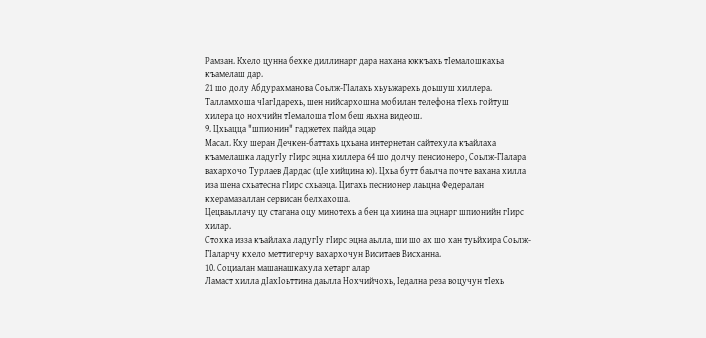Рамзан. Кхело цунна бехке диллинарг дара нахана юккъахь тIемалошкахьа къамелаш дар.
21 шо долу Абдурахманова Соьлж-ГIалахь хьуьжарехь доьшуш хиллера. Талламхоша чIагIдарехь, шен нийсархошна мобилан телефона тIехь гойтуш хилера цо нохчийн тIемалоша тIом беш яьхна видеош.
9. Цхьацца "шпионин" гаджетех пайда эцар
Масал. Кху шеран Дечкен-баттахь цхьана интернетан сайтехула къайлаха къамелашка ладугIу гIирс эцна хиллера 64 шо долчу пенсионеро, Соьлж-ГIалара вахархочо Турлаев Дардас (цIе хийцина ю). Цхьа бутт баьлча почте вахана хилла иза шена схьатесна гIирс схьаэца. Цигахь песнионер лаьцна Федералан кхерамазаллан сервисан белхахоша.
Цецваьллачу цу стагана оцу минотехь а бен ца хиина ша эцнарг шпионийн гIирс хилар.
Стохка изза къайлаха ладугIу гIирс эцна аьлла, ши шо ах шо хан туьйхира Соьлж-ГIаларчу кхело меттигерчу вахархочун Виситаев Висханна.
10. Социалан машанашкахула хетарг алар
Ламаст хилла дIахIоьттина даьлла Нохчийчохь, Iедална реза воцучун тIехь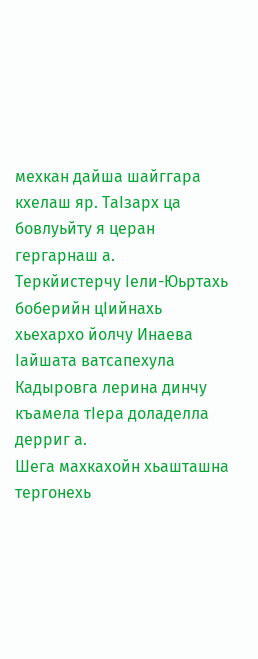мехкан дайша шайггара кхелаш яр. ТаIзарх ца бовлуьйту я церан гергарнаш а.
Теркйистерчу Iели-Юьртахь боберийн цIийнахь хьехархо йолчу Инаева Iайшата ватсапехула Кадыровга лерина динчу къамела тIера доладелла дерриг а.
Шега махкахойн хьашташна тергонехь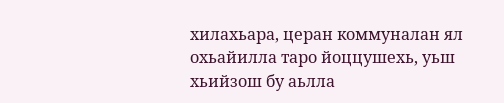хилахьара, церан коммуналан ял охьайилла таро йоццушехь, уьш хьийзош бу аьлла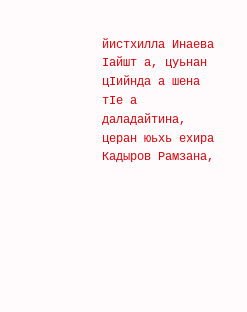йистхилла Инаева Iайшт а, цуьнан цIийнда а шена тIе а даладайтина, церан юьхь ехира Кадыров Рамзана,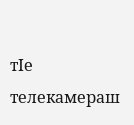тIе телекамераш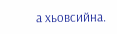а хьовсийна.